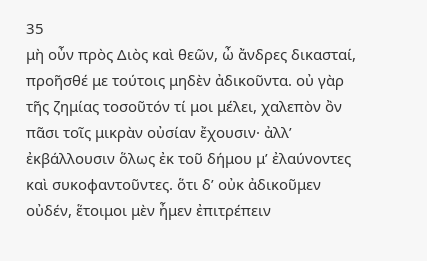35
μὴ οὖν πρὸς Διὸς καὶ θεῶν, ὦ ἄνδρες δικασταί, προῆσθέ με τούτοις μηδὲν ἀδικοῦντα. οὐ γὰρ τῆς ζημίας τοσοῦτόν τί μοι μέλει, χαλεπὸν ὂν πᾶσι τοῖς μικρὰν οὐσίαν ἔχουσιν· ἀλλʼ ἐκβάλλουσιν ὅλως ἐκ τοῦ δήμου μʼ ἐλαύνοντες καὶ συκοφαντοῦντες. ὅτι δʼ οὐκ ἀδικοῦμεν οὐδέν, ἕτοιμοι μὲν ἦμεν ἐπιτρέπειν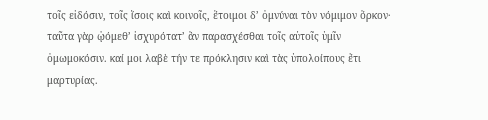τοῖς εἰδόσιν, τοῖς ἴσοις καὶ κοινοῖς, ἕτοιμοι δʼ ὀμνύναι τὸν νόμιμον ὅρκον· ταῦτα γὰρ ᾠόμεθʼ ἰσχυρότατʼ ἂν παρασχέσθαι τοῖς αὐτοῖς ὑμῖν ὀμωμοκόσιν. καί μοι λαβὲ τήν τε πρόκλησιν καὶ τὰς ὑπολοίπους ἔτι μαρτυρίας.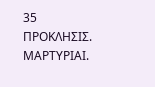35
ΠΡΟΚΛΗΣΙΣ. ΜΑΡΤΥΡΙΑΙ.